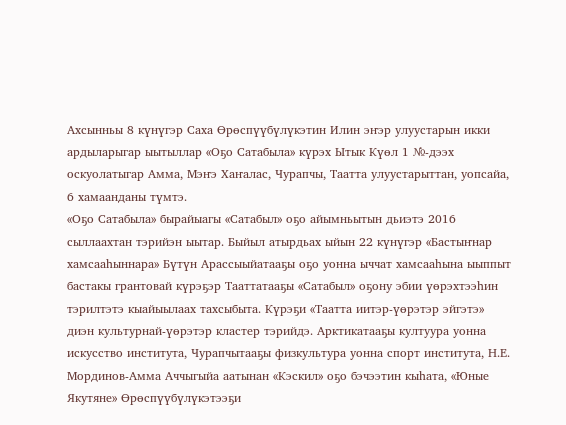Ахсынньы 8 күнүгэр Саха Өрөспүүбүлүкэтин Илин эҥэр улуустарын икки ардыларыгар ыытыллар «Оҕо Сатабыла» күрэх Ытык Күөл 1 №-дээх оскуолатыгар Амма, Мэҥэ Хаҥалас, Чурапчы, Таатта улуустарыттан, уопсайа, 6 хамаанданы түмтэ.
«Оҕо Сатабыла» бырайыагы «Сатабыл» оҕо айымньытын дьиэтэ 2016 сыллаахтан тэрийэн ыытар. Быйыл атырдьах ыйын 22 күнүгэр «Бастыҥнар хамсааһыннара» Бүтүн Арассыыйатааҕы оҕо уонна ыччат хамсааһына ыыппыт бастакы грантовай күрэҕэр Тааттатааҕы «Сатабыл» оҕону эбии үөрэхтээһин тэрилтэтэ кыайыылаах тахсыбыта. Күрэҕи «Таатта иитэр-үөрэтэр эйгэтэ» диэн культурнай-үөрэтэр кластер тэрийдэ. Арктикатааҕы култуура уонна искусство института, Чурапчытааҕы физкультура уонна спорт института, Н.Е. Мординов-Амма Аччыгыйа аатынан «Кэскил» оҕо бэчээтин кыһата, «Юные Якутяне» Өрөспүүбүлүкэтээҕи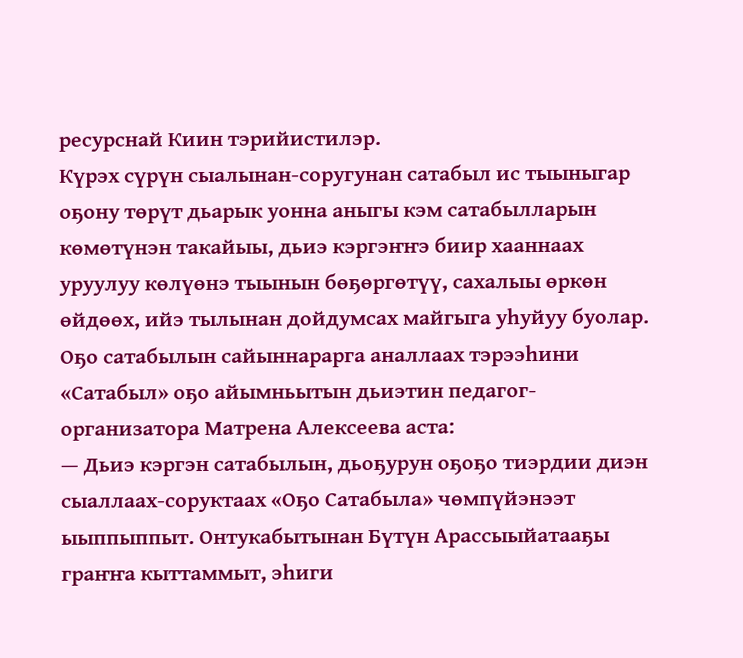ресурснай Киин тэрийистилэр.
Күрэх сүрүн сыалынан-соругунан сатабыл ис тыыныгар оҕону төрүт дьарык уонна аныгы кэм сатабылларын көмөтүнэн такайыы, дьиэ кэргэҥҥэ биир хааннаах уруулуу көлүөнэ тыынын бөҕөргөтүү, сахалыы өркөн өйдөөх, ийэ тылынан дойдумсах майгыга уһуйуу буолар.
Оҕо сатабылын сайыннарарга аналлаах тэрээһини «Сатабыл» оҕо айымньытын дьиэтин педагог-организатора Матрена Алексеева аста:
— Дьиэ кэргэн сатабылын, дьоҕурун оҕоҕо тиэрдии диэн сыаллаах-соруктаах «Оҕо Сатабыла» чөмпүйэнээт ыыппыппыт. Онтукабытынан Бүтүн Арассыыйатааҕы граҥҥа кыттаммыт, эһиги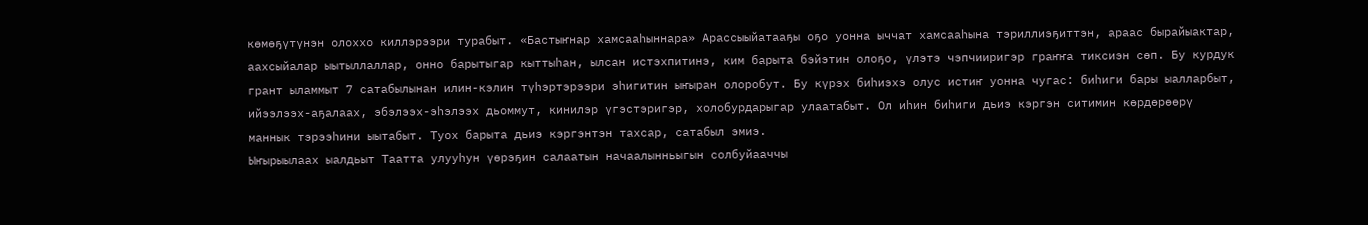көмөҕүтүнэн олоххо киллэрээри турабыт. «Бастыҥнар хамсааһыннара» Арассыыйатааҕы оҕо уонна ыччат хамсааһына тэриллиэҕиттэн, араас бырайыактар, аахсыйалар ыытыллаллар, онно барытыгар кыттыһан, ылсан истэхпитинэ, ким барыта бэйэтин олоҕо, үлэтэ чэпчииригэр граҥҥа тиксиэн сөп. Бу курдук грант ыламмыт 7 сатабылынан илин-кэлин түһэртэрээри эһигитин ыҥыран олоробут. Бу күрэх биһиэхэ олус истиҥ уонна чугас: биһиги бары ыалларбыт, ийээлээх-аҕалаах, эбэлээх-эһэлээх дьоммут, кинилэр үгэстэригэр, холобурдарыгар улаатабыт. Ол иһин биһиги дьиэ кэргэн ситимин көрдөрөөрү маннык тэрээһини ыытабыт. Туох барыта дьиэ кэргэнтэн тахсар, сатабыл эмиэ.
Ыҥырыылаах ыалдьыт Таатта улууһун үөрэҕин салаатын начаалынньыгын солбуйааччы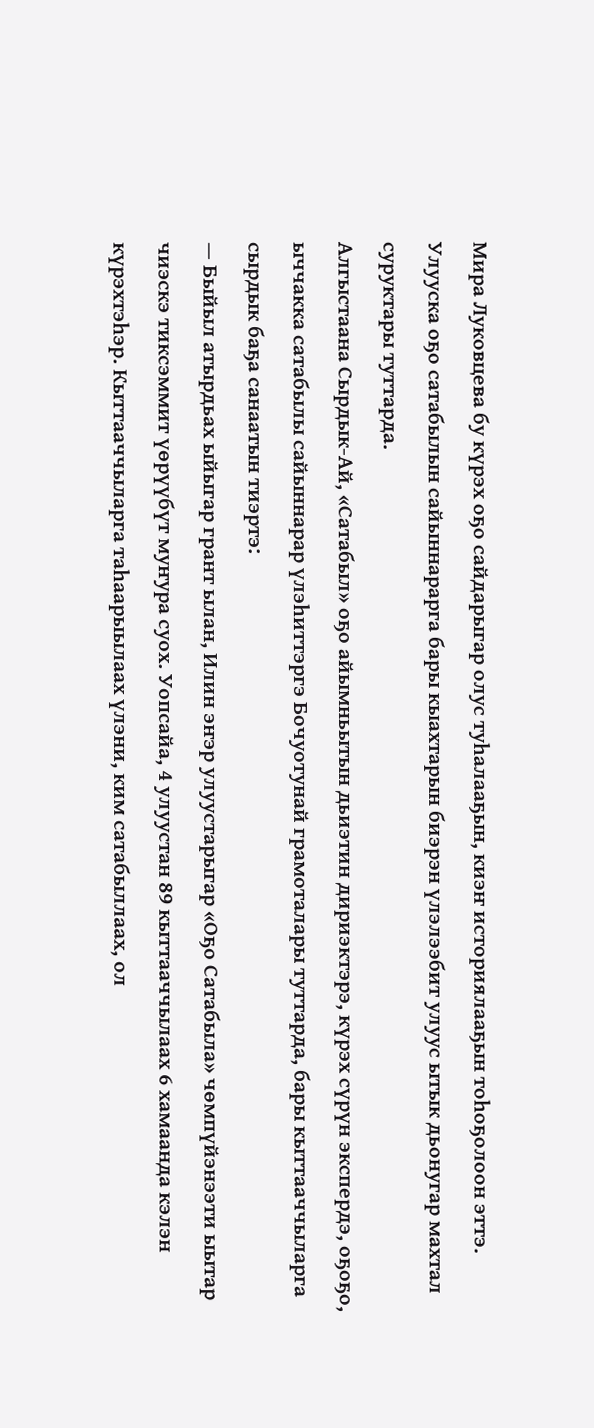Мира Луковцева бу күрэх оҕо сайдарыгар олус туһалааҕын, киэҥ историялааҕын тоһоҕолоон эттэ. Улууска оҕо сатабылын сайыннарарга бары кыахтарын биэрэн үлэлээбит улуус ытык дьонугар махтал суруктары туттарда.
Алгыстаана Сырдык-Ай, «Сатабыл» оҕо айымньытын дьиэтин дириэктэрэ, күрэх сүрүн экспердэ, оҕоҕо, ыччакка сатабылы сайыннарар үлэһиттэргэ Бочуотунай грамоталары туттарда, бары кыттааччыларга сырдык баҕа санаатын тиэртэ:
— Быйыл атырдьах ыйыгар грант ылан, Илин эҥэр улуустарыгар «Оҕо Сатабыла» чөмпүйэнээти ыытар чиэскэ тиксэммит үөрүүбүт муҥура суох. Уопсайа, 4 улуустан 89 кыттааччылаах 6 хамаанда кэлэн күрэхтэһэр. Кыттааччыларга таһаарыылаах үлэни, ким сатабыллаах, ол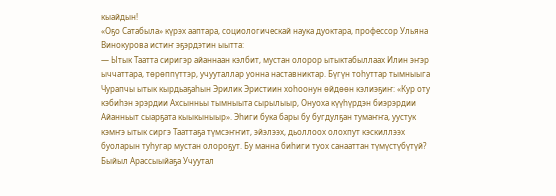кыайдын!
«Оҕо Сатабыла» күрэх ааптара, социологическай наука дуоктара, профессор Ульяна Винокурова истиҥ эҕэрдэтин ыытта:
— Ытык Таатта сиригэр айаннаан кэлбит, мустан олорор ытыктабыллаах Илин эҥэр ыччаттара, төрөппүттэр, учууталлар уонна наставниктар. Бүгүн тоһуттар тымныыга Чурапчы ытык кырдьаҕаһын Эрилик Эристиин хоһоонун өйдөөн кэлиэҕиҥ: «Кур оту кэбиһэн эрэрдии Ахсынньы тымныыта сырылыыр, Онуоха күүһүрдэн биэрэрдии Айанньыт сыарҕата кыыкыныыр». Эһиги бука бары бу бугдулҕан тумаҥҥа, уустук кэмҥэ ытык сиргэ Тааттаҕа түмсэҥҥит, эйэлээх, дьоллоох олохпут кэскиллээх буоларын туһугар мустан олороҕут. Бу манна биһиги туох санааттан түмүстүбүтүй? Быйыл Арассыыйаҕа Учуутал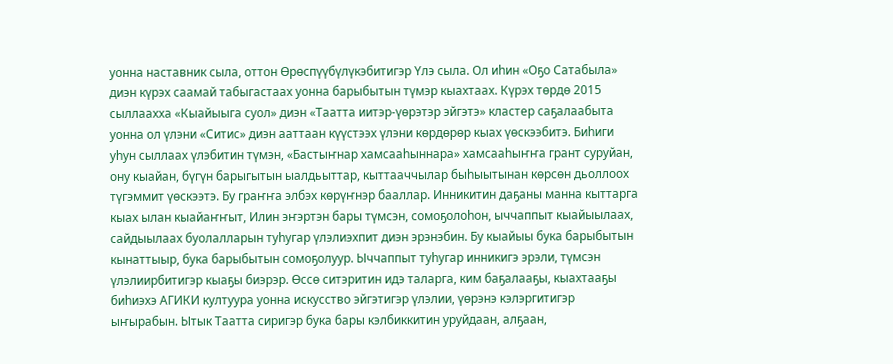уонна наставник сыла, оттон Өрөспүүбүлүкэбитигэр Үлэ сыла. Ол иһин «Оҕо Сатабыла» диэн күрэх саамай табыгастаах уонна барыбытын түмэр кыахтаах. Күрэх төрдө 2015 сыллаахха «Кыайыыга суол» диэн «Таатта иитэр-үөрэтэр эйгэтэ» кластер саҕалаабыта уонна ол үлэни «Ситис» диэн ааттаан күүстээх үлэни көрдөрөр кыах үөскээбитэ. Биһиги уһун сыллаах үлэбитин түмэн, «Бастыҥнар хамсааһыннара» хамсааһыҥҥа грант суруйан, ону кыайан, бүгүн барыгытын ыалдьыттар, кыттааччылар быһыытынан көрсөн дьоллоох түгэммит үөскээтэ. Бу граҥҥа элбэх көрүҥнэр бааллар. Инникитин даҕаны манна кыттарга кыах ылан кыайаҥҥыт, Илин эҥэртэн бары түмсэн, сомоҕолоһон, ыччаппыт кыайыылаах, сайдыылаах буолалларын туһугар үлэлиэхпит диэн эрэнэбин. Бу кыайыы бука барыбытын кынаттыыр, бука барыбытын сомоҕолуур. Ыччаппыт туһугар инникигэ эрэли, түмсэн үлэлиирбитигэр кыаҕы биэрэр. Өссө ситэритин идэ таларга, ким баҕалааҕы, кыахтааҕы биһиэхэ АГИКИ култуура уонна искусство эйгэтигэр үлэлии, үөрэнэ кэлэргитигэр ыҥырабын. Ытык Таатта сиригэр бука бары кэлбиккитин уруйдаан, алҕаан,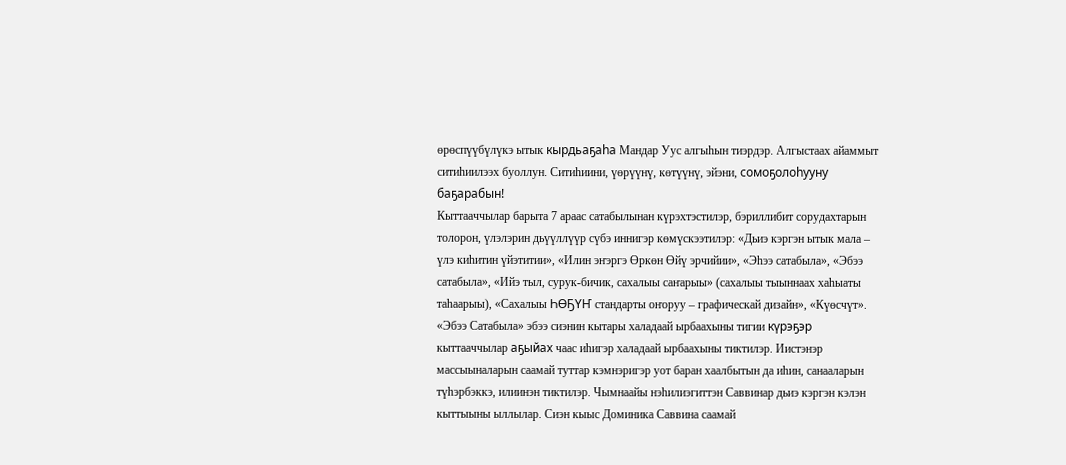өрөспүүбүлүкэ ытык кырдьаҕаһа Мандар Уус алгыһын тиэрдэр. Алгыстаах айаммыт ситиһиилээх буоллун. Ситиһиини, үөрүүнү, көтүүнү, эйэни, сомоҕолоһууну баҕарабын!
Кыттааччылар барыта 7 араас сатабылынан күрэхтэстилэр, бэриллибит сорудахтарын толорон, үлэлэрин дьүүллүүр сүбэ иннигэр көмүскээтилэр: «Дьиэ кэргэн ытык мала – үлэ киһитин үйэтитии», «Илин эҥэргэ Өркөн Өйү эрчийии», «Эһээ сатабыла», «Эбээ сатабыла», «Ийэ тыл, сурук-бичик, сахалыы саҥарыы» (сахалыы тыыннаах хаһыаты таһаарыы), «Сахалыы ҺӨҔҮҤ стандарты оҥоруу – графическай дизайн», «Күөсчүт».
«Эбээ Сатабыла» эбээ сиэнин кытары халадаай ырбаахыны тигии күрэҕэр кыттааччылар аҕыйах чаас иһигэр халадаай ырбаахыны тиктилэр. Иистэнэр массыыналарын саамай туттар кэмнэригэр уот баран хаалбытын да иһин, санааларын түһэрбэккэ, илиинэн тиктилэр. Чымнаайы нэһилиэгиттэн Саввинар дьиэ кэргэн кэлэн кыттыыны ыллылар. Сиэн кыыс Доминика Саввина саамай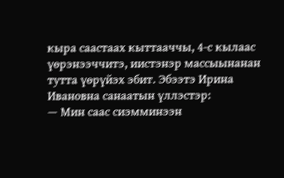кыра саастаах кыттааччы, 4-с кылаас үөрэнээччитэ, иистэнэр массыынанан тутта үөрүйэх эбит. Эбээтэ Ирина Ивановна санаатын үллэстэр:
— Мин саас сиэмминээн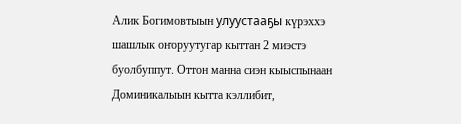Алик Богимовтыын улуустааҕы күрэххэ шашлык оҥоруутугар кыттан 2 миэстэ буолбуппут. Оттон манна сиэн кыыспынаан Доминикалыын кытта кэллибит,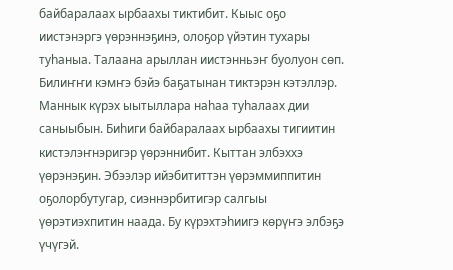байбаралаах ырбаахы тиктибит. Кыыс оҕо иистэнэргэ үөрэннэҕинэ, олоҕор үйэтин тухары туһаныа. Талаана арыллан иистэнньэҥ буолуон сөп. Билиҥҥи кэмҥэ бэйэ баҕатынан тиктэрэн кэтэллэр. Маннык күрэх ыытыллара наһаа туһалаах дии саныыбын. Биһиги байбаралаах ырбаахы тигиитин кистэлэҥнэригэр үөрэннибит. Кыттан элбэххэ үөрэнэҕин. Эбээлэр ийэбититтэн үөрэммиппитин оҕолорбутугар, сиэннэрбитигэр салгыы үөрэтиэхпитин наада. Бу күрэхтэһиигэ көрүҥэ элбэҕэ үчүгэй.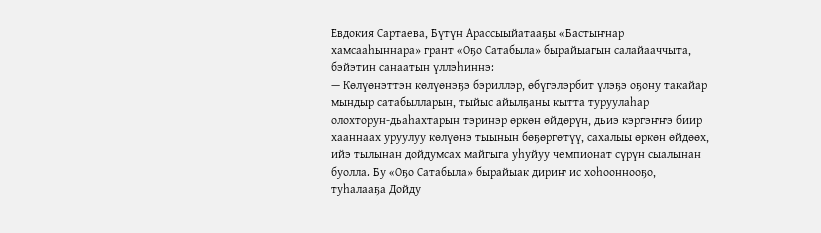Евдокия Сартаева, Бүтүн Арассыыйатааҕы «Бастыҥнар хамсааһыннара» грант «Оҕо Сатабыла» бырайыагын салайааччыта, бэйэтин санаатын үллэһиннэ:
— Көлүөнэттэн көлүөнэҕэ бэриллэр, өбүгэлэрбит үлэҕэ оҕону такайар мындыр сатабылларын, тыйыс айылҕаны кытта туруулаһар олохторун-дьаһахтарын тэринэр өркөн өйдөрүн, дьиэ кэргэҥҥэ биир хааннаах уруулуу көлүөнэ тыынын бөҕөргөтүү, сахалыы өркөн өйдөөх, ийэ тылынан дойдумсах майгыга уһуйуу чемпионат сүрүн сыалынан буолла. Бу «Оҕо Сатабыла» бырайыак дириҥ ис хоһооннооҕо, туһалааҕа Дойду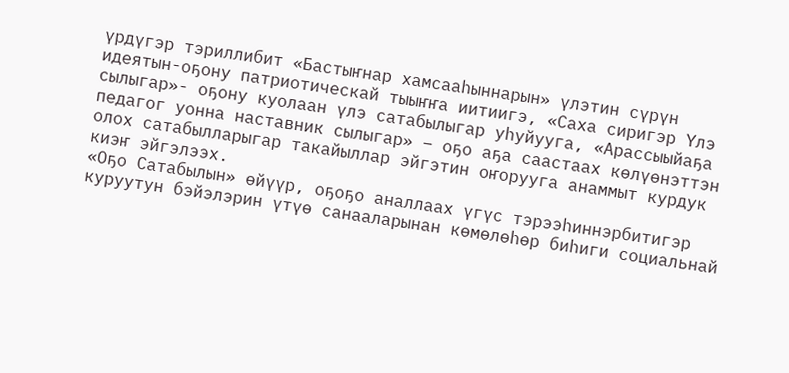үрдүгэр тэриллибит «Бастыҥнар хамсааһыннарын» үлэтин сүрүн идеятын-оҕону патриотическай тыыҥҥа иитиигэ, «Саха сиригэр Үлэ сылыгар»- оҕону куолаан үлэ сатабылыгар уһуйууга, «Арассыыйаҕа педагог уонна наставник сылыгар» – оҕо аҕа саастаах көлүөнэттэн олох сатабылларыгар такайыллар эйгэтин оҥорууга анаммыт курдук киэҥ эйгэлээх.
«Оҕо Сатабылын» өйүүр, оҕоҕо аналлаах үгүс тэрээһиннэрбитигэр куруутун бэйэлэрин үтүө санааларынан көмөлөһөр биһиги социальнай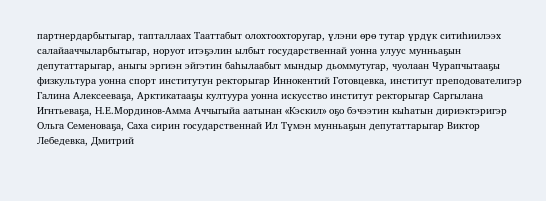партнердарбытыгар, тапталлаах Тааттабыт олохтоохторугар, үлэни өрө тутар үрдүк ситиһиилээх салайааччыларбытыгар, норуот итэҕэлин ылбыт государственнай уонна улуус мунньаҕын депутаттарыгар, аныгы эргиэн эйгэтин баһылаабыт мындыр дьоммутугар, чуолаан Чурапчытааҕы физкультура уонна спорт институтун ректорыгар Иннокентий Готовцевка, институт преподователигэр Галина Алексееваҕа, Арктикатааҕы култуура уонна искусство институт ректорыгар Саргылана Игнтьеваҕа, Н.Е.Мординов-Амма Аччыгыйа аатынан «Кэскил» оҕо бэчээтин кыһатын дириэктэригэр Ольга Семеноваҕа, Саха сирин государственнай Ил Түмэн мунньаҕын депутаттарыгар Виктор Лебедевка, Дмитрий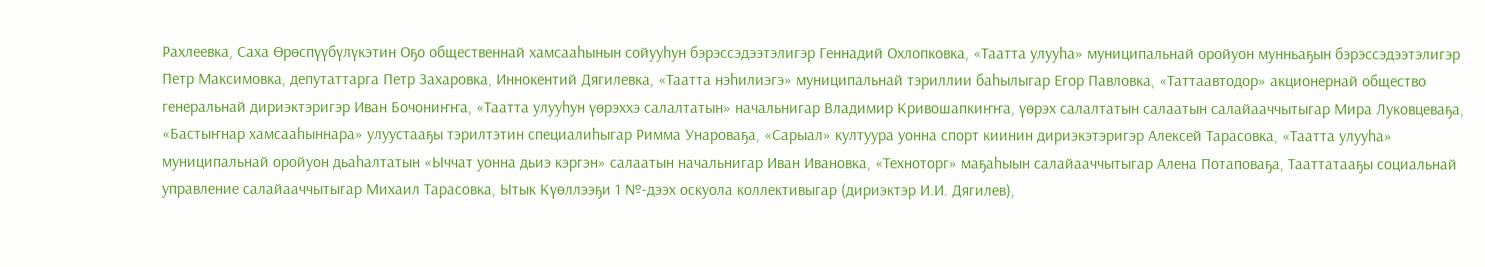Рахлеевка, Саха Өрөспүүбүлүкэтин Оҕо общественнай хамсааһынын сойууһун бэрэссэдээтэлигэр Геннадий Охлопковка, «Таатта улууһа» муниципальнай оройуон мунньаҕын бэрэссэдээтэлигэр Петр Максимовка, депутаттарга Петр Захаровка, Иннокентий Дягилевка, «Таатта нэһилиэгэ» муниципальнай тэриллии баһылыгар Егор Павловка, «Таттаавтодор» акционернай общество генеральнай дириэктэригэр Иван Бочониҥҥа, «Таатта улууһун үөрэххэ салалтатын» начальнигар Владимир Кривошапкиҥҥа, үөрэх салалтатын салаатын салайааччытыгар Мира Луковцеваҕа, «Бастыҥнар хамсааһыннара» улуустааҕы тэрилтэтин специалиһыгар Римма Унароваҕа, «Сарыал» култуура уонна спорт киинин дириэкэтэригэр Алексей Тарасовка, «Таатта улууһа» муниципальнай оройуон дьаһалтатын «Ыччат уонна дьиэ кэргэн» салаатын начальнигар Иван Ивановка, «Техноторг» маҕаһыын салайааччытыгар Алена Потаповаҕа, Тааттатааҕы социальнай управление салайааччытыгар Михаил Тарасовка, Ытык Күөллээҕи 1 №-дээх оскуола коллективыгар (дириэктэр И.И. Дягилев),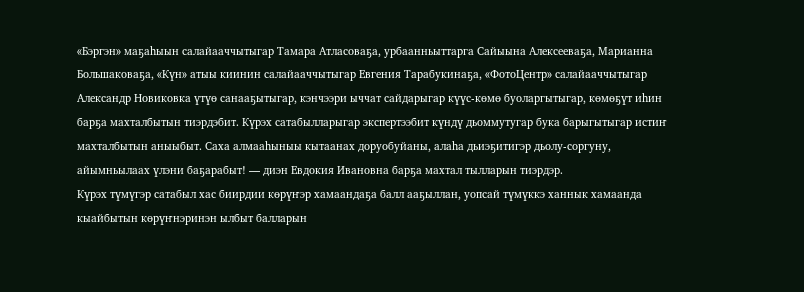«Бэргэн» маҕаһыын салайааччытыгар Тамара Атласоваҕа, урбаанньыттарга Сайыына Алексееваҕа, Марианна Большаковаҕа, «Күн» атыы киинин салайааччытыгар Евгения Тарабукинаҕа, «ФотоЦентр» салайааччытыгар Александр Новиковка үтүө санааҕытыгар, кэнчээри ыччат сайдарыгар күүс-көмө буоларгытыгар, көмөҕүт иһин барҕа махталбытын тиэрдэбит. Күрэх сатабылларыгар экспертээбит күндү дьоммутугар бука барыгытыгар истиҥ махталбытын аныыбыт. Саха алмааһыныы кытаанах доруобуйаны, алаһа дьиэҕитигэр дьолу-соргуну, айымньылаах үлэни баҕарабыт! — диэн Евдокия Ивановна барҕа махтал тылларын тиэрдэр.
Күрэх түмүгэр сатабыл хас биирдии көрүҥэр хамаандаҕа балл ааҕыллан, уопсай түмүккэ ханнык хамаанда кыайбытын көрүҥнэринэн ылбыт балларын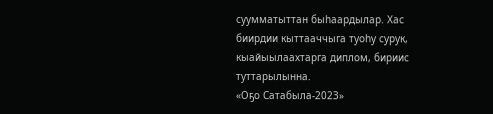суумматыттан быһаардылар. Хас биирдии кыттааччыга туоһу сурук, кыайыылаахтарга диплом, бириис туттарылынна.
«Оҕо Сатабыла-2023»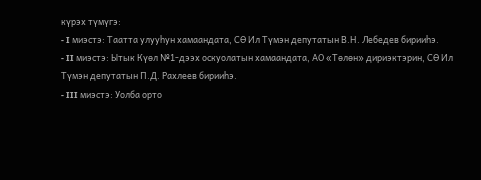күрэх түмүгэ:
- I миэстэ: Таатта улууһун хамаандата, СӨ Ил Түмэн депутатын В.Н. Лебедев бирииһэ.
- II миэстэ: Ытык Күөл №1-дээх оскуолатын хамаандата, АО «Төлөн» дириэктэрин, СӨ Ил Түмэн депутатын П.Д. Рахлеев бирииһэ.
- III миэстэ: Уолба орто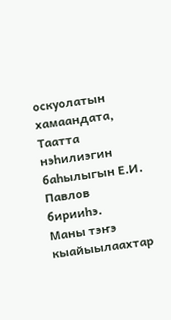оскуолатын хамаандата, Таатта нэһилиэгин баһылыгын Е.И. Павлов бирииһэ.
Маны тэҥэ кыайыылаахтар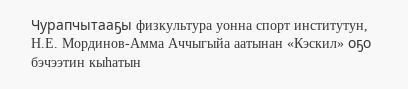Чурапчытааҕы физкультура уонна спорт институтун, Н.Е. Мординов-Амма Аччыгыйа аатынан «Кэскил» оҕо бэчээтин кыһатын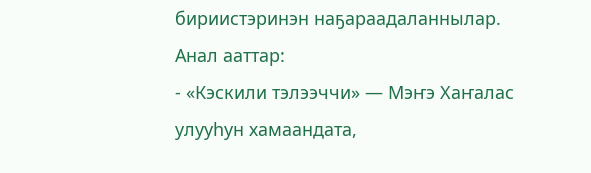бириистэринэн наҕараадаланнылар.
Анал ааттар:
- «Кэскили тэлээччи» — Мэҥэ Хаҥалас улууһун хамаандата,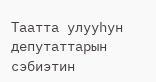Таатта улууһун депутаттарын сэбиэтин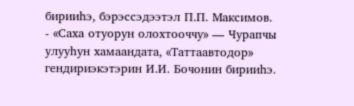бирииһэ, бэрэссэдээтэл П.П. Максимов.
- «Саха отуорун олохтооччу» — Чурапчы улууһун хамаандата, «Таттаавтодор» гендириэкэтэрин И.И. Бочонин бирииһэ.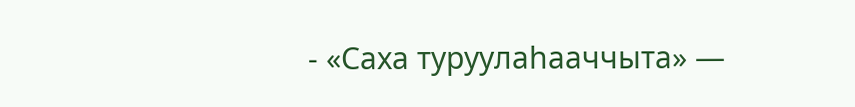- «Саха туруулаһааччыта» —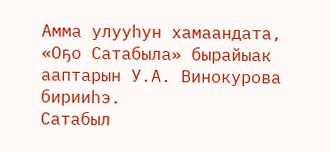Амма улууһун хамаандата, «Оҕо Сатабыла» бырайыак ааптарын У.А. Винокурова бирииһэ.
Сатабыл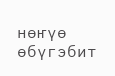нөҥүө өбүгэбит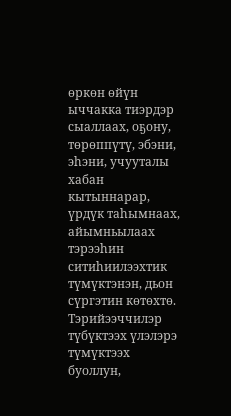өркөн өйүн ыччакка тиэрдэр сыаллаах, оҕону, төрөппүтү, эбэни, эһэни, учууталы хабан кытыннарар, үрдүк таһымнаах, айымньылаах тэрээһин ситиһиилээхтик түмүктэнэн, дьон сүргэтин көтөхтө. Тэрийээччилэр түбүктээх үлэлэрэ түмүктээх буоллун,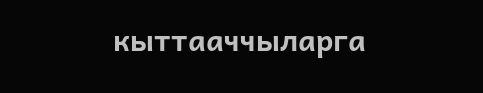кыттааччыларга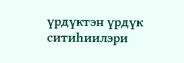үрдүктэн үрдүк ситиһиилэри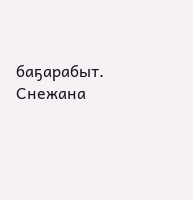баҕарабыт.
Снежана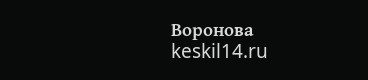Воронова
keskil14.ru